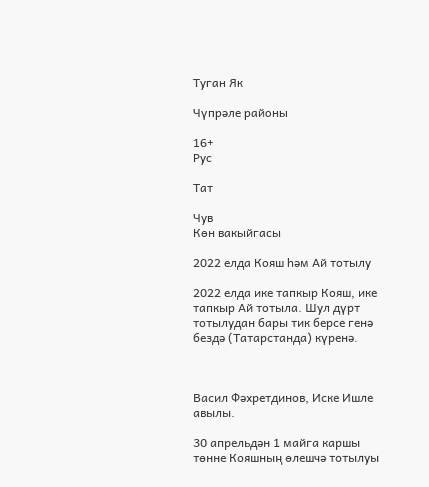Туган Як

Чүпрәле районы

16+
Рус

Тат

Чув
Көн вакыйгасы

2022 елда Кояш һәм Ай тотылу

2022 елда ике тапкыр Кояш, ике тапкыр Ай тотыла. Шул дүрт тотылудан бары тик берсе генә бездә (Татарстанда) күренә.



Васил Фәхретдинов, Иске Ишле авылы.

30 апрельдән 1 майга каршы төнне Кояшның өлешчә тотылуы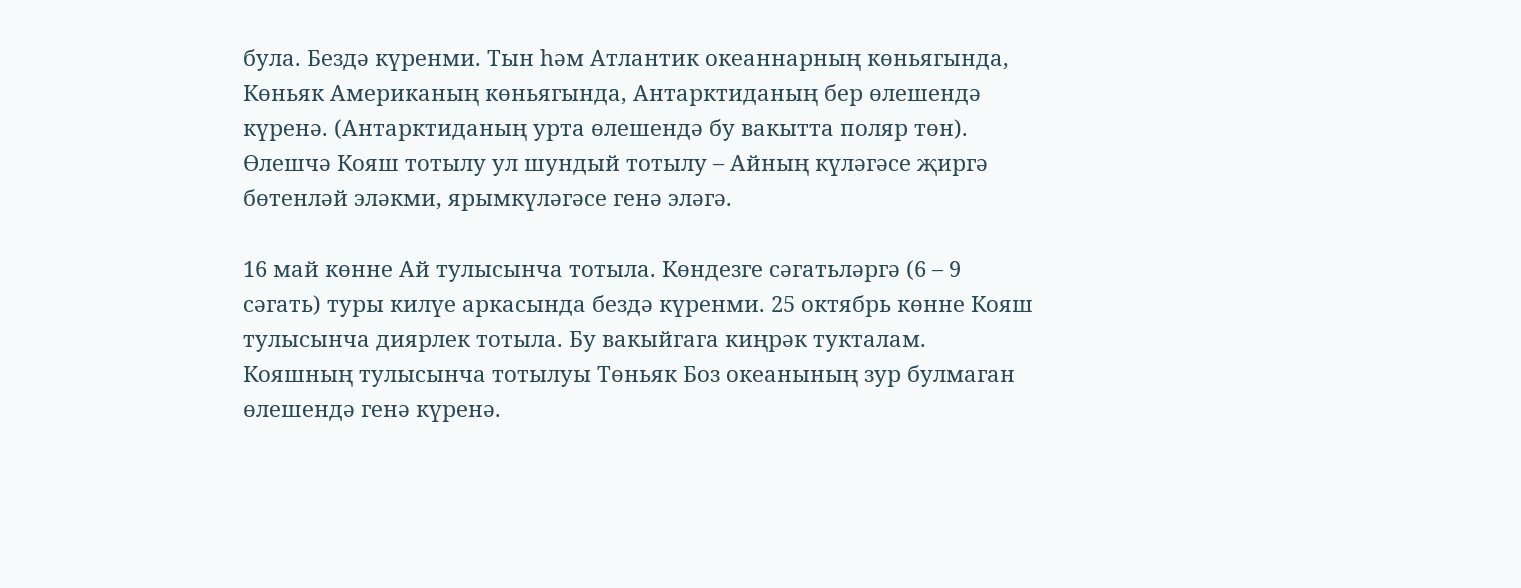була. Бездә күренми. Тын һәм Атлантик океаннарның көньягында, Көньяк Американың көньягында, Антарктиданың бер өлешендә күренә. (Антарктиданың урта өлешендә бу вакытта поляр төн). Өлешчә Кояш тотылу ул шундый тотылу – Айның күләгәсе җиргә бөтенләй эләкми, ярымкүләгәсе генә эләгә.

16 май көнне Ай тулысынча тотыла. Көндезге сәгатьләргә (6 – 9 сәгать) туры килүе аркасында бездә күренми. 25 октябрь көнне Кояш тулысынча диярлек тотыла. Бу вакыйгага киңрәк тукталам. Кояшның тулысынча тотылуы Төньяк Боз океанының зур булмаган өлешендә генә күренә.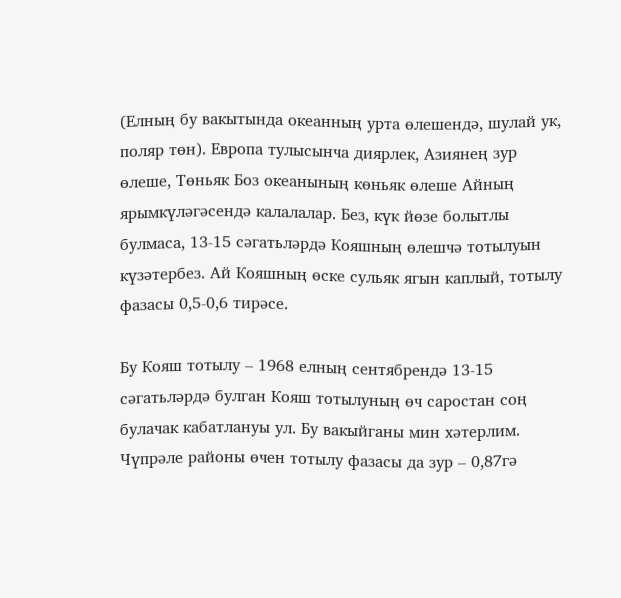(Елның бу вакытында океанның урта өлешендә, шулай ук, поляр төн). Европа тулысынча диярлек, Азиянең зур өлеше, Төньяк Боз океанының көньяк өлеше Айның ярымкүләгәсендә калалалар. Без, күк йөзе болытлы булмаса, 13-15 сәгатьләрдә Кояшның өлешчә тотылуын күзәтербез. Ай Кояшның өске сульяк ягын каплый, тотылу фазасы 0,5-0,6 тирәсе.

Бу Кояш тотылу – 1968 елның сентябрендә 13-15 сәгатьләрдә булган Кояш тотылуның өч саростан соң булачак кабатлануы ул. Бу вакыйганы мин хәтерлим. Чүпрәле районы өчен тотылу фазасы да зур – 0,87гә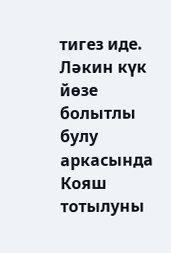тигез иде. Ләкин күк йөзе болытлы булу аркасында Кояш тотылуны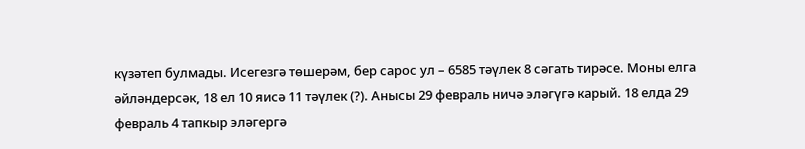күзәтеп булмады. Исегезгә төшерәм, бер сарос ул – 6585 тәүлек 8 сәгать тирәсе. Моны елга әйләндерсәк, 18 ел 10 яисә 11 тәүлек (?). Анысы 29 февраль ничә эләгүгә карый. 18 елда 29 февраль 4 тапкыр эләгергә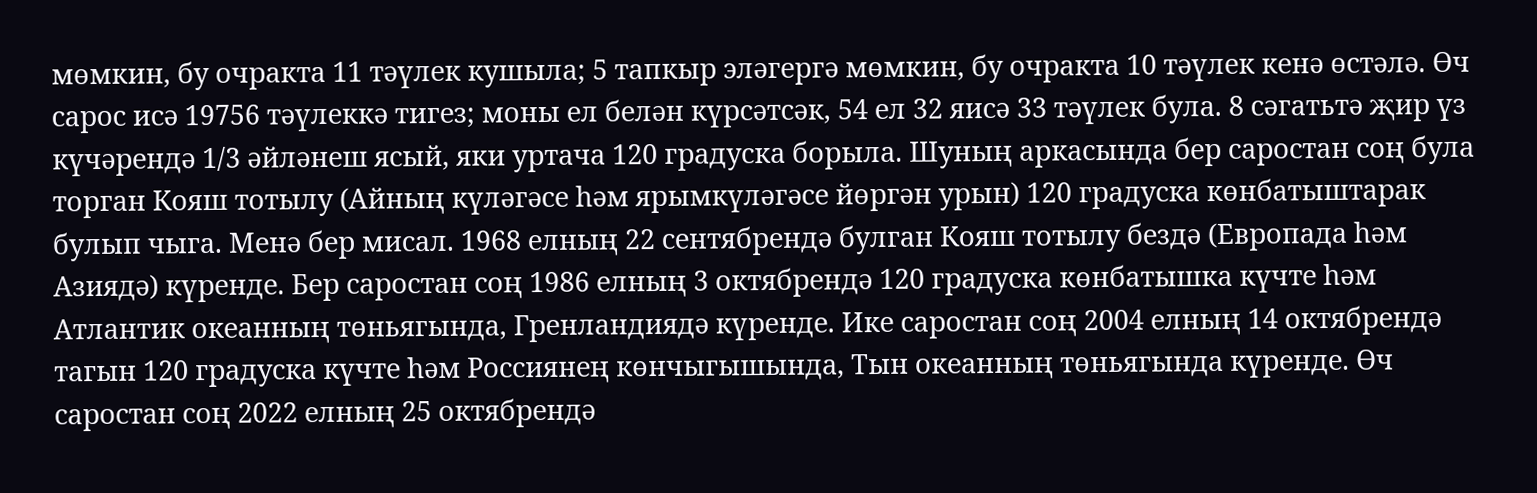мөмкин, бу очракта 11 тәүлек кушыла; 5 тапкыр эләгергә мөмкин, бу очракта 10 тәүлек кенә өстәлә. Өч сарос исә 19756 тәүлеккә тигез; моны ел белән күрсәтсәк, 54 ел 32 яисә 33 тәүлек була. 8 сәгатьтә җир үз күчәрендә 1/3 әйләнеш ясый, яки уртача 120 градуска борыла. Шуның аркасында бер саростан соң була торган Кояш тотылу (Айның күләгәсе һәм ярымкүләгәсе йөргән урын) 120 градуска көнбатыштарак булып чыга. Менә бер мисал. 1968 елның 22 сентябрендә булган Кояш тотылу бездә (Европада һәм Азиядә) күренде. Бер саростан соң 1986 елның 3 октябрендә 120 градуска көнбатышка күчте һәм Атлантик океанның төньягында, Гренландиядә күренде. Ике саростан соң 2004 елның 14 октябрендә тагын 120 градуска күчте һәм Россиянең көнчыгышында, Тын океанның төньягында күренде. Өч саростан соң 2022 елның 25 октябрендә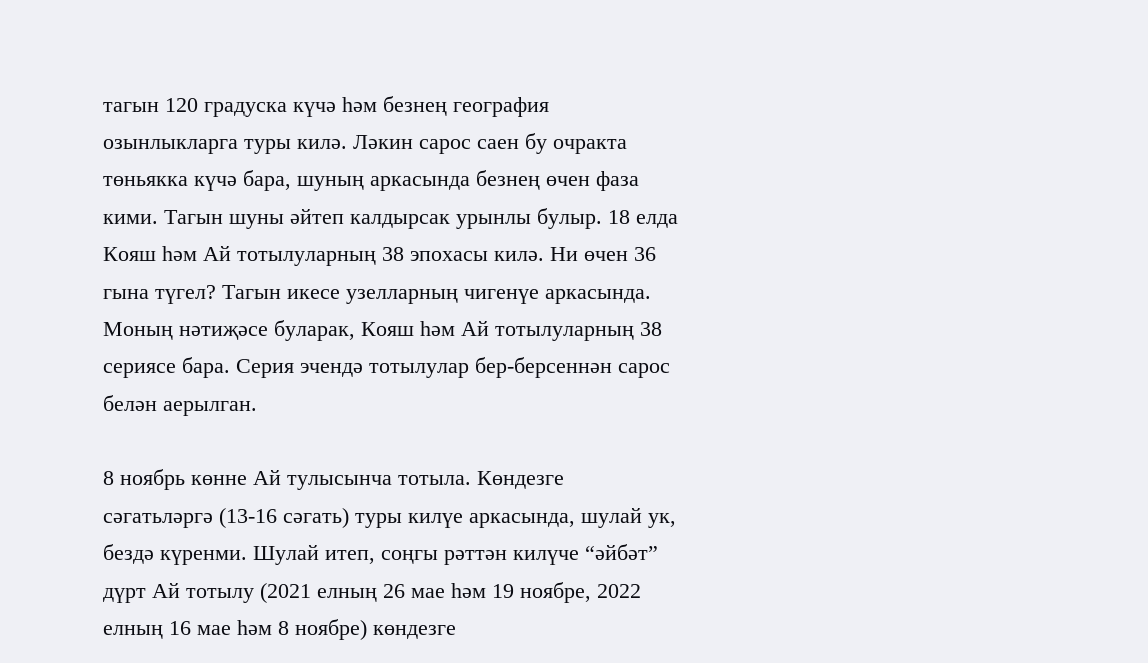тагын 120 градуска күчә һәм безнең география озынлыкларга туры килә. Ләкин сарос саен бу очракта төньякка күчә бара, шуның аркасында безнең өчен фаза кими. Тагын шуны әйтеп калдырсак урынлы булыр. 18 елда Кояш һәм Ай тотылуларның 38 эпохасы килә. Ни өчен 36 гына түгел? Тагын икесе узелларның чигенүе аркасында. Моның нәтиҗәсе буларак, Кояш һәм Ай тотылуларның 38 сериясе бара. Серия эчендә тотылулар бер-берсеннән сарос белән аерылган.

8 ноябрь көнне Ай тулысынча тотыла. Көндезге сәгатьләргә (13-16 сәгать) туры килүе аркасында, шулай ук, бездә күренми. Шулай итеп, соңгы рәттән килүче “әйбәт” дүрт Ай тотылу (2021 елның 26 мае һәм 19 ноябре, 2022 елның 16 мае һәм 8 ноябре) көндезге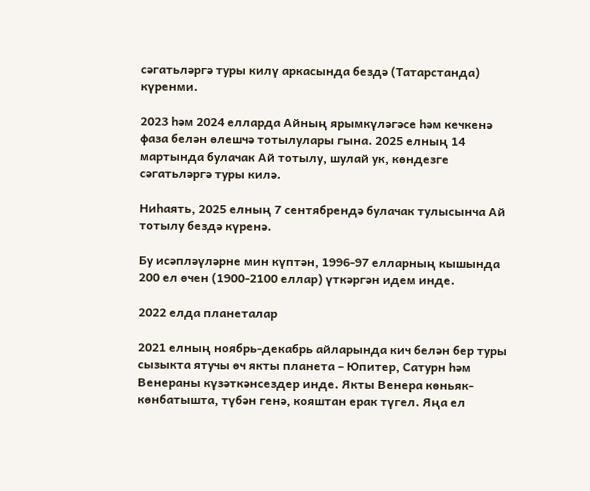сәгатьләргә туры килү аркасында бездә (Татарстанда) күренми.

2023 һәм 2024 елларда Айның ярымкүләгәсе һәм кечкенә фаза белән өлешчә тотылулары гына. 2025 елның 14 мартында булачак Ай тотылу, шулай ук, көндезге сәгатьләргә туры килә.

Ниһаять, 2025 елның 7 сентябрендә булачак тулысынча Ай тотылу бездә күренә.

Бу исәпләүләрне мин күптән, 1996-97 елларның кышында 200 ел өчен (1900-2100 еллар) үткәргән идем инде.

2022 елда планеталар

2021 елның ноябрь-декабрь айларында кич белән бер туры сызыкта ятучы өч якты планета – Юпитер, Сатурн һәм Венераны күзәткәнсездер инде. Якты Венера көньяк-көнбатышта, түбән генә, кояштан ерак түгел. Яңа ел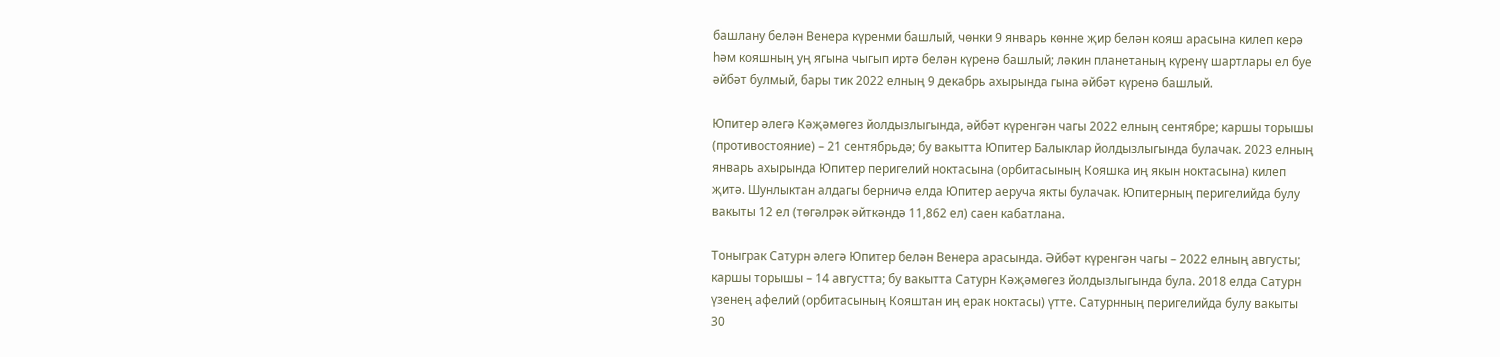башлану белән Венера күренми башлый, чөнки 9 январь көнне җир белән кояш арасына килеп керә һәм кояшның уң ягына чыгып иртә белән күренә башлый; ләкин планетаның күренү шартлары ел буе әйбәт булмый, бары тик 2022 елның 9 декабрь ахырында гына әйбәт күренә башлый.

Юпитер әлегә Кәҗәмөгез йолдызлыгында, әйбәт күренгән чагы 2022 елның сентябре; каршы торышы (противостояние) – 21 сентябрьдә; бу вакытта Юпитер Балыклар йолдызлыгында булачак. 2023 елның январь ахырында Юпитер перигелий ноктасына (орбитасының Кояшка иң якын ноктасына) килеп җитә. Шунлыктан алдагы берничә елда Юпитер аеруча якты булачак. Юпитерның перигелийда булу вакыты 12 ел (төгәлрәк әйткәндә 11,862 ел) саен кабатлана.

Тоныграк Сатурн әлегә Юпитер белән Венера арасында. Әйбәт күренгән чагы – 2022 елның августы; каршы торышы – 14 августта; бу вакытта Сатурн Кәҗәмөгез йолдызлыгында була. 2018 елда Сатурн үзенең афелий (орбитасының Кояштан иң ерак ноктасы) үтте. Сатурнның перигелийда булу вакыты 30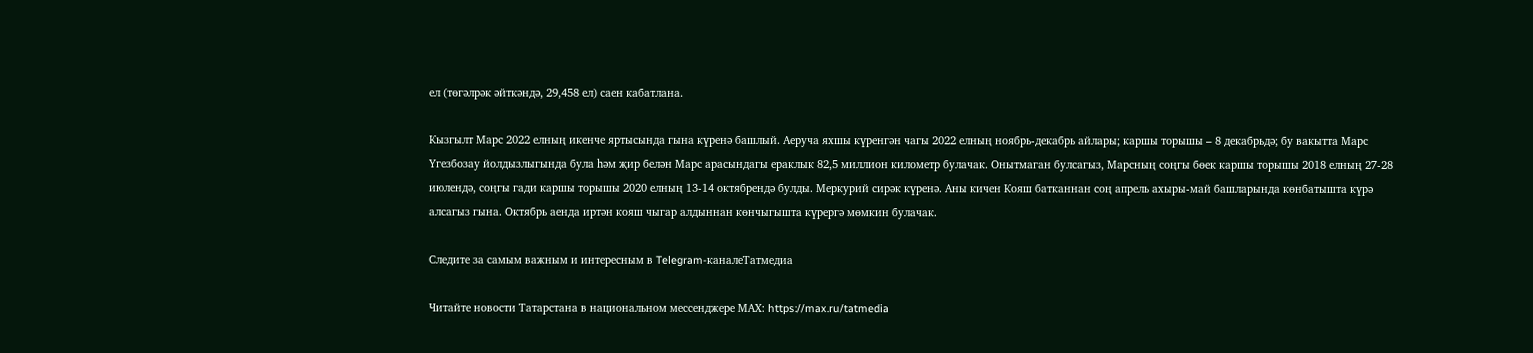ел (төгәлрәк әйткәндә, 29,458 ел) саен кабатлана.

Кызгылт Марс 2022 елның икенче яртысында гына күренә башлый. Аеруча яхшы күренгән чагы 2022 елның ноябрь-декабрь айлары; каршы торышы – 8 декабрьдә; бу вакытта Марс Үгезбозау йолдызлыгында була һәм җир белән Марс арасындагы ераклык 82,5 миллион километр булачак. Онытмаган булсагыз, Марсның соңгы бөек каршы торышы 2018 елның 27-28 июлендә, соңгы гади каршы торышы 2020 елның 13-14 октябрендә булды. Меркурий сирәк күренә. Аны кичен Кояш батканнан соң апрель ахыры-май башларында көнбатышта күрә алсагыз гына. Октябрь аенда иртән кояш чыгар алдыннан көнчыгышта күрергә мөмкин булачак.

Следите за самым важным и интересным в Telegram-каналеТатмедиа

Читайте новости Татарстана в национальном мессенджере MАХ: https://max.ru/tatmedia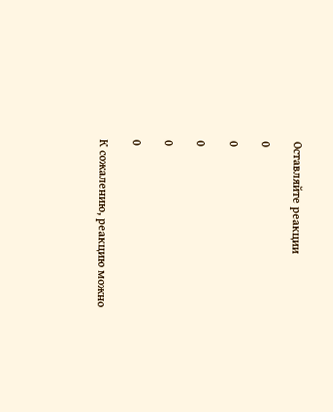Оставляйте реакции

0

0

0

0

0

К сожалению, реакцию можно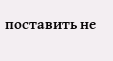поставить не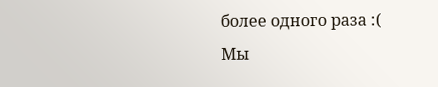более одного раза :(
Мы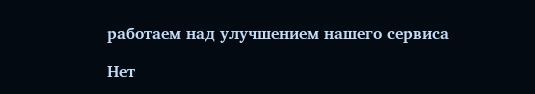работаем над улучшением нашего сервиса

Нет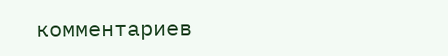комментариев